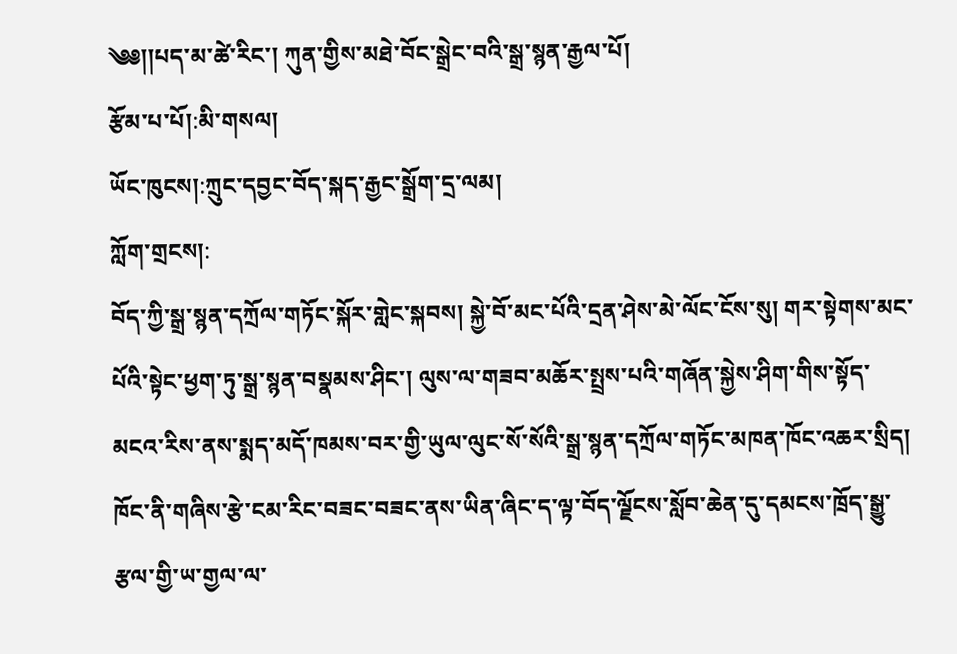༄༅།།པད་མ་ཚེ་རིང་། ཀུན་གྱིས་མཐེ་བོང་སྒྲེང་བའི་སྒྲ་སྙན་རྒྱལ་པོ།
རྩོམ་པ་པོ།:མི་གསལ།
ཡོང་ཁུངས།:ཀྲུང་དབྱང་བོད་སྐད་རྒྱང་སྒྲོག་དྲ་ལམ།
ཀློག་གྲངས།:
བོད་ཀྱི་སྒྲ་སྙན་དཀྲོལ་གཏོང་སྐོར་གླེང་སྐབས། སྐྱེ་བོ་མང་པོའི་དྲན་ཤེས་མེ་ལོང་ངོས་སུ། གར་སྟེགས་མང་པོའི་སྟེང་ཕྱག་ཏུ་སྒྲ་སྙན་བསྣམས་ཤིང་། ལུས་ལ་གཟབ་མཆོར་སྤྲས་པའི་གཞོན་སྐྱེས་ཤིག་གིས་སྟོད་མངའ་རིས་ནས་སྨད་མདོ་ཁམས་བར་གྱི་ཡུལ་ལུང་སོ་སོའི་སྒྲ་སྙན་དཀྲོལ་གཏོང་མཁན་ཁོང་འཆར་སྲིད། ཁོང་ནི་གཞིས་རྩེ་ངམ་རིང་བཟང་བཟང་ནས་ཡིན་ཞིང་ད་ལྟ་བོད་ལྗོངས་སློབ་ཆེན་དུ་དམངས་ཁྲོད་སྒྱུ་རྩལ་གྱི་ཡ་གྱལ་ལ་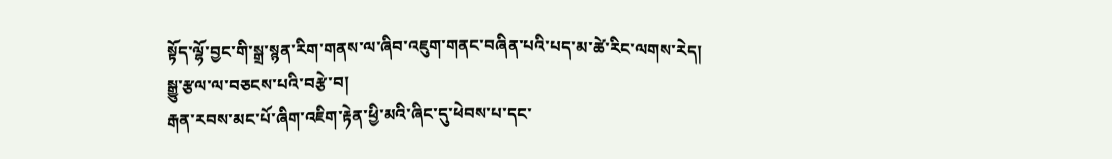སྟོད་ལྷོ་བྱང་གི་སྒྲ་སྙན་རིག་གནས་ལ་ཞིབ་འཇུག་གནང་བཞིན་པའི་པད་མ་ཚེ་རིང་ལགས་རེད།
སྒྱུ་རྩལ་ལ་བཅངས་པའི་བརྩེ་བ།
རྒན་རབས་མང་པོ་ཞིག་འཇིག་རྟེན་ཕྱི་མའི་ཞིང་དུ་ཕེབས་པ་དང་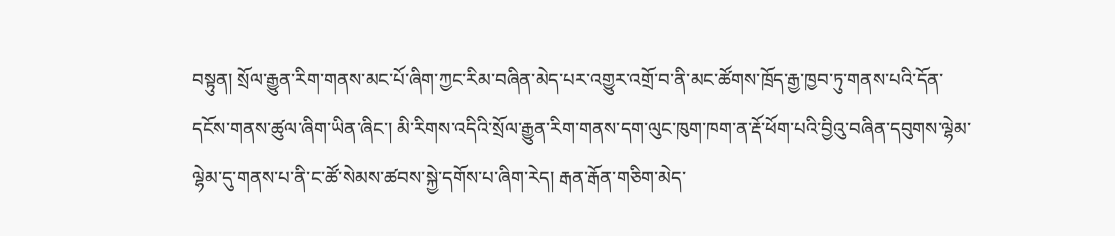བསྟུན། སྲོལ་རྒྱུན་རིག་གནས་མང་པོ་ཞིག་ཀྱང་རིམ་བཞིན་མེད་པར་འགྱུར་འགྲོ་བ་ནི་མང་ཚོགས་ཁྲོད་རྒྱ་ཁྱབ་ཏུ་གནས་པའི་དོན་དངོས་གནས་ཚུལ་ཞིག་ཡིན་ཞིང་། མི་རིགས་འདིའི་སྲོལ་རྒྱུན་རིག་གནས་དག་ལུང་ཁུག་ཁག་ན་རྡོ་ཕོག་པའི་བྱིའུ་བཞིན་དབུགས་ལྷེམ་ལྷེམ་དུ་གནས་པ་ནི་ང་ཚོ་སེམས་ཚབས་སྐྱེ་དགོས་པ་ཞིག་རེད། རྒན་རྒོན་གཅིག་མེད་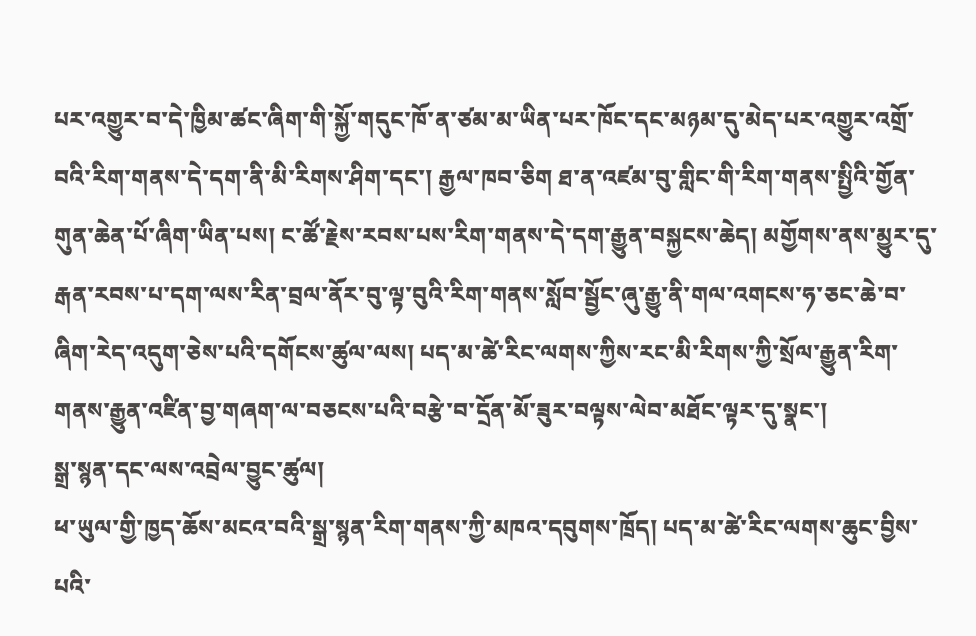པར་འགྱུར་བ་དེ་ཁྱིམ་ཚང་ཞིག་གི་སྐྱོ་གདུང་ཁོ་ན་ཙམ་མ་ཡིན་པར་ཁོང་དང་མཉམ་དུ་མེད་པར་འགྱུར་འགྲོ་བའི་རིག་གནས་དེ་དག་ནི་མི་རིགས་ཤིག་དང་། རྒྱལ་ཁབ་ཅིག ཐ་ན་འཛམ་བུ་གླིང་གི་རིག་གནས་སྤྱིའི་གྱོན་གུན་ཆེན་པོ་ཞིག་ཡིན་པས། ང་ཚོ་རྗེས་རབས་པས་རིག་གནས་དེ་དག་རྒྱུན་བསྐྱངས་ཆེད། མགྱོགས་ནས་མྱུར་དུ་རྒན་རབས་པ་དག་ལས་རིན་བྲལ་ནོར་བུ་ལྟ་བུའི་རིག་གནས་སློབ་སྦྱོང་ཞུ་རྒྱུ་ནི་གལ་འགངས་ཧ་ཅང་ཆེ་བ་ཞིག་རེད་འདུག་ཅེས་པའི་དགོངས་ཚུལ་ལས། པད་མ་ཚེ་རིང་ལགས་ཀྱིས་རང་མི་རིགས་ཀྱི་སྲོལ་རྒྱུན་རིག་གནས་རྒྱུན་འཛིན་བྱ་གཞག་ལ་བཅངས་པའི་བརྩེ་བ་དྲོན་མོ་ཟུར་བལྟས་ལེབ་མཐོང་ལྟར་དུ་སྣང་།
སྒྲ་སྙན་དང་ལས་འབྲེལ་བྱུང་ཚུལ།
ཕ་ཡུལ་གྱི་ཁྱད་ཆོས་མངའ་བའི་སྒྲ་སྙན་རིག་གནས་ཀྱི་མཁའ་དབུགས་ཁྲོད། པད་མ་ཚེ་རིང་ལགས་ཆུང་བྱིས་པའི་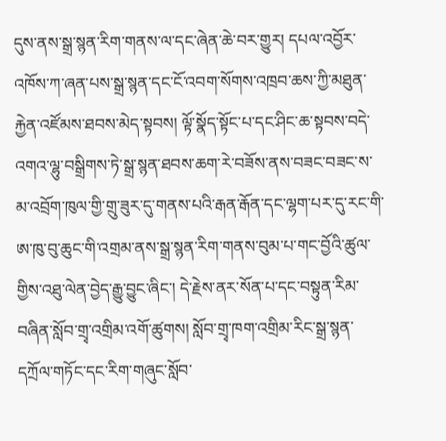དུས་ནས་སྒྲ་སྙན་རིག་གནས་ལ་དང་ཞེན་ཆེ་བར་གྱུར། དཔལ་འབྱོར་འཁོས་ཀ་ཞན་པས་སྒྲ་སྙན་དང་ངོ་འབག་སོགས་འཁྲབ་ཆས་ཀྱི་མཐུན་རྐྱེན་འཛོམས་ཐབས་མེད་སྟབས། ལྟོ་སྣོད་སྟོང་པ་དང་ཤིང་ཆ་སྟབས་བདེ་འགའ་ལྷུ་བསྒྲིགས་ཏེ་སྒྲ་སྙན་ཐབས་ཆག་རེ་བཟོས་ནས་བཟང་བཟང་ས་མ་འབྲོག་ཁུལ་གྱི་གྲུ་ཟུར་དུ་གནས་པའི་རྒན་རྒོན་དང་ལྷག་པར་དུ་རང་གི་ཨ་ཁུ་བུ་ཆུང་གི་འགྲམ་ནས་སྒྲ་སྙན་རིག་གནས་བུམ་པ་གང་བྱོའི་ཚུལ་གྱིས་འཐུ་ལེན་བྱེད་རྒྱུ་བྱུང་ཞིང་། དེ་རྗེས་ནར་སོན་པ་དང་བསྟུན་རིམ་བཞིན་སློབ་གྲྭ་འགྲིམ་འགོ་ཚུགས། སློབ་གྲྭ་ཁག་འགྲིམ་རིང་སྒྲ་སྙན་དཀྲོལ་གཏོང་དང་རིག་གཞུང་སློབ་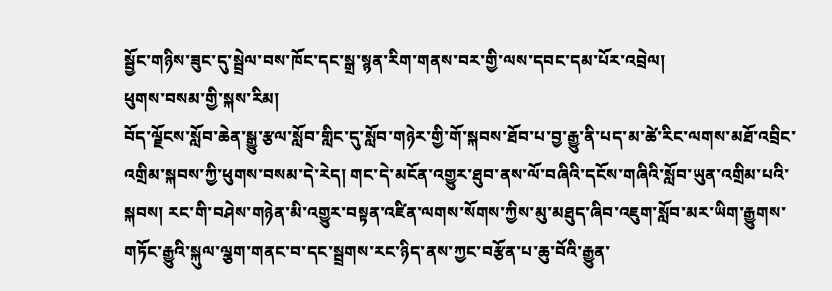སྦྱོང་གཉིས་ཟུང་དུ་སྦྲེལ་བས་ཁོང་དང་སྒྲ་སྙན་རིག་གནས་བར་གྱི་ལས་དབང་དམ་པོར་འབྲེལ།
ཕུགས་བསམ་གྱི་སྐས་རིམ།
བོད་ལྗོངས་སློབ་ཆེན་སྒྱུ་རྩལ་སློབ་གླིང་དུ་སློབ་གཉེར་གྱི་གོ་སྐབས་ཐོབ་པ་བྱ་རྒྱུ་ནི་པད་མ་ཚེ་རིང་ལགས་མཐོ་འབྲིང་འགྲིམ་སྐབས་ཀྱི་ཕུགས་བསམ་དེ་རེད། གང་དེ་མངོན་འགྱུར་ཐུབ་ནས་ལོ་བཞིའི་དངོས་གཞིའི་སློབ་ཡུན་འགྲིམ་པའི་སྐབས། རང་གི་བཤེས་གཉེན་མི་འགྱུར་བསྟན་འཛིན་ལགས་སོགས་ཀྱིས་མུ་མཐུད་ཞིབ་འཇུག་སློབ་མར་ཡིག་རྒྱུགས་གཏོང་རྒྱུའི་སྐུལ་ལྕག་གནང་བ་དང་སྦྲགས་རང་ཉིད་ནས་ཀྱང་བརྩོན་པ་ཆུ་བོའི་རྒྱུན་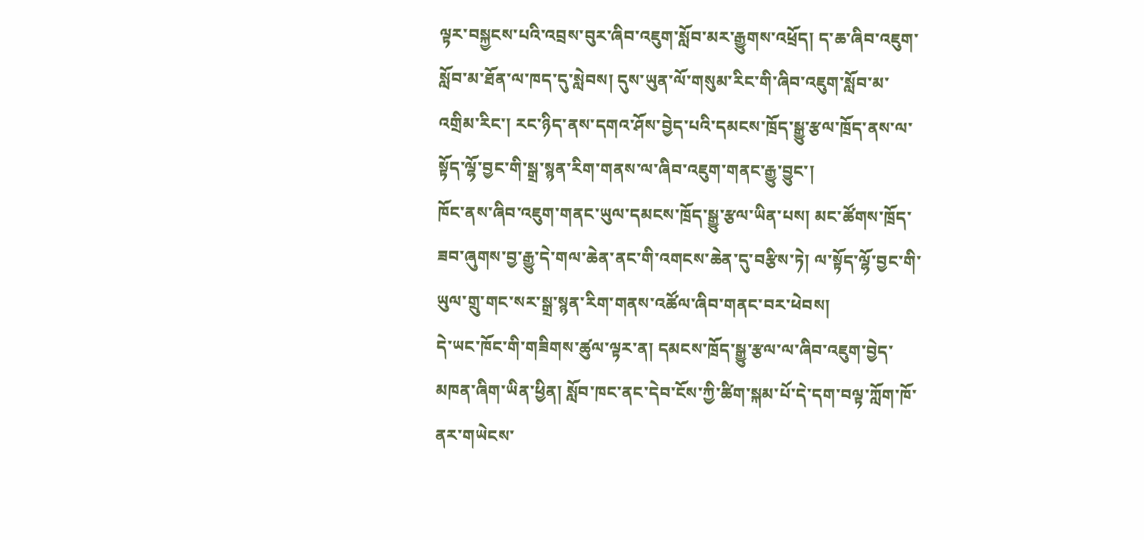ལྟར་བསྐྱངས་པའི་འབྲས་བུར་ཞིབ་འཇུག་སློབ་མར་རྒྱུགས་འཕྲོད། ད་ཆ་ཞིབ་འཇུག་སློབ་མ་ཐོན་ལ་ཁད་དུ་སླེབས། དུས་ཡུན་ལོ་གསུམ་རིང་གི་ཞིབ་འཇུག་སློབ་མ་འགྲིམ་རིང་། རང་ཉིད་ནས་དགའ་ཤོས་བྱེད་པའི་དམངས་ཁྲོད་སྒྱུ་རྩལ་ཁྲོད་ནས་ལ་སྟོད་ལྷོ་བྱང་གི་སྒྲ་སྙན་རིག་གནས་ལ་ཞིབ་འཇུག་གནང་རྒྱུ་བྱུང་།
ཁོང་ནས་ཞིབ་འཇུག་གནང་ཡུལ་དམངས་ཁྲོད་སྒྱུ་རྩལ་ཡིན་པས། མང་ཚོགས་ཁྲོད་ཟབ་ཞུགས་བྱ་རྒྱུ་དེ་གལ་ཆེན་ནང་གི་འགངས་ཆེན་དུ་བརྩིས་ཏེ། ལ་སྟོད་ལྷོ་བྱང་གི་ཡུལ་གྲུ་གང་སར་སྒྲ་སྙན་རིག་གནས་འཚོལ་ཞིབ་གནང་བར་ཕེབས།
དེ་ཡང་ཁོང་གི་གཟིགས་ཚུལ་ལྟར་ན། དམངས་ཁྲོད་སྒྱུ་རྩལ་ལ་ཞིབ་འཇུག་བྱེད་མཁན་ཞིག་ཡིན་ཕྱིན། སློབ་ཁང་ནང་དེབ་ངོས་ཀྱི་ཚིག་སྐམ་པོ་དེ་དག་བལྟ་ཀློག་ཁོ་ནར་གཡེངས་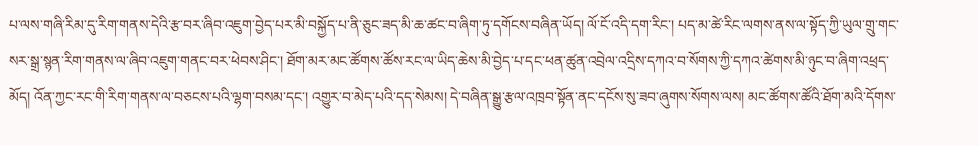པ་ལས་གཞི་རིམ་དུ་རིག་གནས་དེའི་རྩ་བར་ཞིབ་འཇུག་བྱེད་པར་མི་བསྐྱོད་པ་ནི་ཅུང་ཟད་མི་ཆ་ཚང་བ་ཞིག་ཏུ་དགོངས་བཞིན་ཡོད། ལོ་ངོ་འདི་དག་རིང་། པད་མ་ཚེ་རིང་ལགས་ནས་ལ་སྟོད་ཀྱི་ཡུལ་གྲུ་གང་སར་སྒྲ་སྙན་རིག་གནས་ལ་ཞིབ་འཇུག་གནང་བར་ཕེབས་ཤིང་། ཐོག་མར་མང་ཚོགས་ཚོས་རང་ལ་ཡིད་ཆེས་མི་བྱེད་པ་དང་ཕན་ཚུན་འབྲེལ་འདྲིས་དཀའ་བ་སོགས་ཀྱི་དཀའ་ཚེགས་མི་ཉུང་བ་ཞིག་འཕྲད་མོད། འོན་ཀྱང་རང་གི་རིག་གནས་ལ་བཅངས་པའི་ལྷག་བསམ་དང་། འགྱུར་བ་མེད་པའི་དད་སེམས། དེ་བཞིན་སྒྱུ་རྩལ་འཁྲབ་སྟོན་ནང་དངོས་སུ་ཟབ་ཞུགས་སོགས་ལས། མང་ཚོགས་ཚོའི་ཐོག་མའི་དོགས་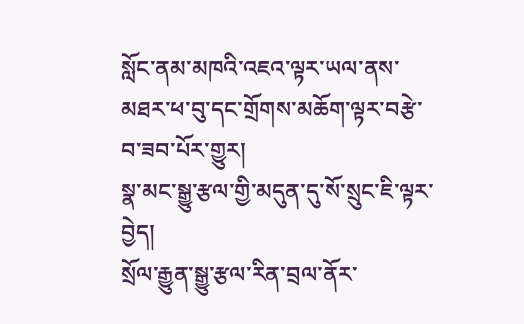སློང་ནམ་མཁའི་འཇའ་ལྟར་ཡལ་ནས་མཐར་ཕ་བུ་དང་གྲོགས་མཆོག་ལྟར་བརྩེ་བ་ཟབ་པོར་གྱུར།
སྣ་མང་སྒྱུ་རྩལ་གྱི་མདུན་དུ་སོ་སྲུང་ཇི་ལྟར་བྱེད།
སྲོལ་རྒྱུན་སྒྱུ་རྩལ་རིན་བྲལ་ནོར་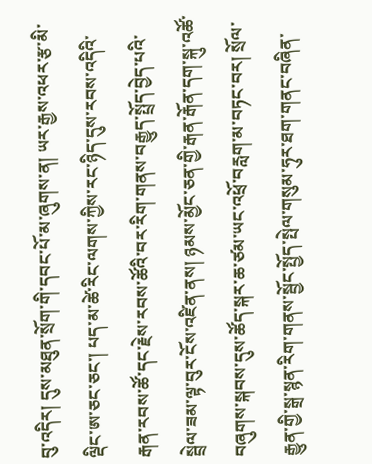བུ་འདིར། དུས་མཐུན་སྲོག་གི་དབང་པོ་མ་ཞུགས་ན། ཡར་རྒྱས་འཕར་རྩ་མི་ལྡིང་ཨ་ཅང་ཅང་། པད་མ་ཚེ་རིང་ལགས་ཀྱིས་རང་ཉིད་དུས་རབས་འདིའི་རྒན་རབས་ཚོ་དང་རྗེས་རབས་ཚོའི་བར་རིག་གནས་བརྒྱུད་སྤྲོད་བྱེད་པའི་སྦྲེལ་ཟམ་ལྟ་བུར་ངོས་འཛིན་ནས། ཉམས་མྱོང་ཅན་གྱི་རྒན་རྒོན་དག་སྐུ་འཚོ་བཞུགས་སྐབས་དུས་ཚོད་སྐར་ཆ་ཙམ་ཡང་འཕྲོ་བརླག་མ་བཏང་བར། སྲོལ་རྒྱུན་གྱི་སྒྲ་སྙན་རིག་གནས་སྦྱོང་སྤྱོད་སྤེལ་གསུམ་ཧུར་ཐག་གནང་བཞིན་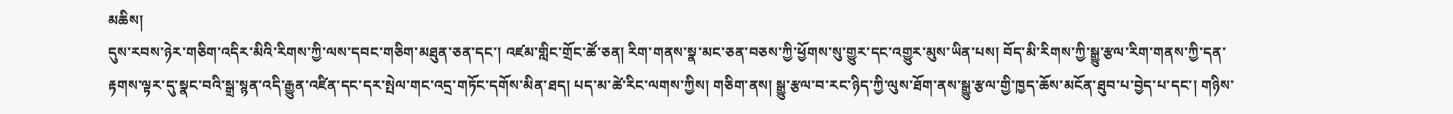མཆིས།
དུས་རབས་ཉེར་གཅིག་འདིར་མིའི་རིགས་ཀྱི་ལས་དབང་གཅིག་མཐུན་ཅན་དང་། འཛམ་གླིང་གྲོང་ཚོ་ཅན། རིག་གནས་སྣ་མང་ཅན་བཅས་ཀྱི་ཕྱོགས་སུ་གྱུར་དང་འགྱུར་མུས་ཡིན་པས། བོད་མི་རིགས་ཀྱི་སྒྱུ་རྩལ་རིག་གནས་ཀྱི་དན་རྟགས་ལྟར་དུ་སྣང་བའི་སྒྲ་སྙན་འདི་རྒྱུན་འཛིན་དང་དར་སྤེལ་གང་འདྲ་གཏོང་དགོས་མིན་ཐད། པད་མ་ཚེ་རིང་ལགས་ཀྱིས། གཅིག་ནས། སྒྱུ་རྩལ་བ་རང་ཉིད་ཀྱི་ལུས་ཐོག་ནས་སྒྱུ་རྩལ་གྱི་ཁྱད་ཆོས་མངོན་ཐུབ་པ་བྱེད་པ་དང་། གཉིས་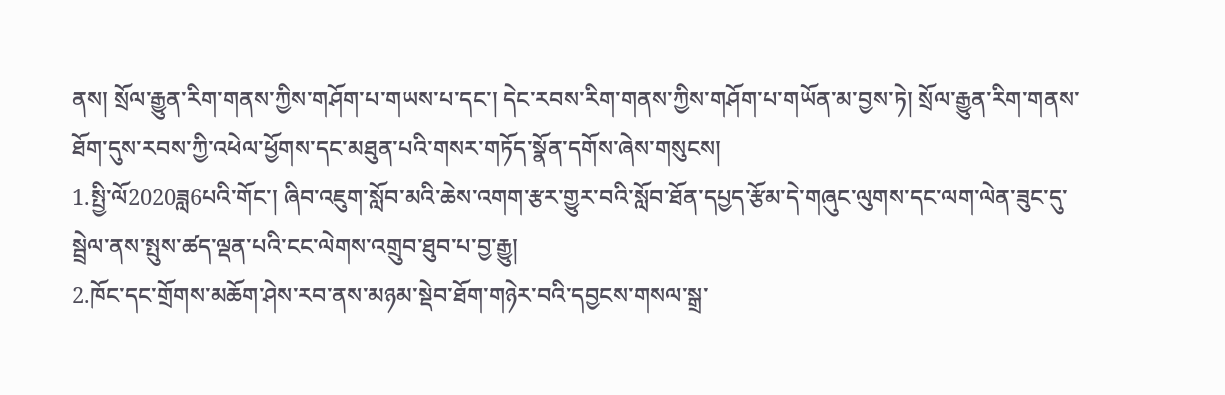ནས། སྲོལ་རྒྱུན་རིག་གནས་ཀྱིས་གཤོག་པ་གཡས་པ་དང་། དེང་རབས་རིག་གནས་ཀྱིས་གཤོག་པ་གཡོན་མ་བྱས་ཏེ། སྲོལ་རྒྱུན་རིག་གནས་ཐོག་དུས་རབས་ཀྱི་འཕེལ་ཕྱོགས་དང་མཐུན་པའི་གསར་གཏོད་སྣོན་དགོས་ཞེས་གསུངས།
1.སྤྱི་ལོ2020ཟླ6པའི་གོང་། ཞིབ་འཇུག་སློབ་མའི་ཆེས་འགག་རྩར་གྱུར་བའི་སློབ་ཐོན་དཔྱད་རྩོམ་དེ་གཞུང་ལུགས་དང་ལག་ལེན་ཟུང་དུ་སྦྲེལ་ནས་སྤུས་ཚད་ལྡན་པའི་ངང་ལེགས་འགྲུབ་ཐུབ་པ་བྱ་རྒྱུ།
2.ཁོང་དང་གྲོགས་མཆོག་ཤེས་རབ་ནས་མཉམ་སྡེབ་ཐོག་གཉེར་བའི་དབྱངས་གསལ་སྒྲ་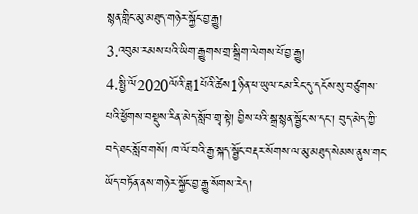སྙན་གླིང་མུ་མཐུད་གཉེར་སྐྱོང་བྱ་རྒྱུ།
3.འབུམ་རམས་པའི་ཡིག་རྒྱུགས་གྲ་སྒྲིག་ལེགས་པོ་བྱ་རྒྱུ།
4.སྤྱི་ལོ2020ལོའི་ཟླ1པོའི་ཚེས1ཉིན་ཕ་ཡུལ་ངམ་རིང་དུ་དངོས་སུ་བཙུགས་པའི་ཕྱོགས་བསྡུས་རིན་མེད་སློབ་གྲྭ་སྟེ། བྱིས་པའི་སྒྲ་སྙན་སྦྱོང་ས་དང་། བུད་མེད་ཀྱི་བདེ་ཐང་སློབ་གསོ། ཁ་ལོ་བའི་རྒྱ་སྐད་སྦྱོང་བརྡར་སོགས་ལ་མུ་མཐུད་སེམས་ནུས་གང་ཡོད་བཏོན་ནས་གཉེར་སྐྱོང་བྱ་རྒྱུ་སོགས་རེད།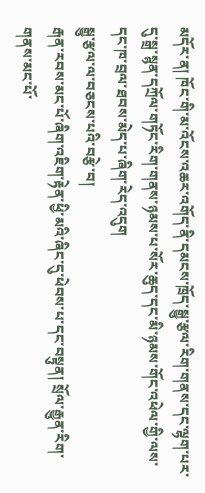མདོར་ན། ཁོང་གི་མ་འོངས་འཆར་འགོད་ནི་དམངས་ཁྲོད་སྒྱུ་རྩལ་རིག་གནས་དང་ལྷག་པར་དུ་སྒྲ་སྙན་དཀྲོལ་གཏོང་རིག་གནས་ཉམས་པ་སོར་ཆུད་དང་མི་ཉམས་གོང་འཕེལ་གྱི་ལས་དང་ཁ་བྲལ་ཐབས་མེད་པ་ཞིག་རེད་འདུག
སྒྱུ་རྩལ་ལ་བཅངས་པའི་བརྩེ་བ།
རྒན་རབས་མང་པོ་ཞིག་འཇིག་རྟེན་ཕྱི་མའི་ཞིང་དུ་ཕེབས་པ་དང་བསྟུན། སྲོལ་རྒྱུན་རིག་གནས་མང་པོ་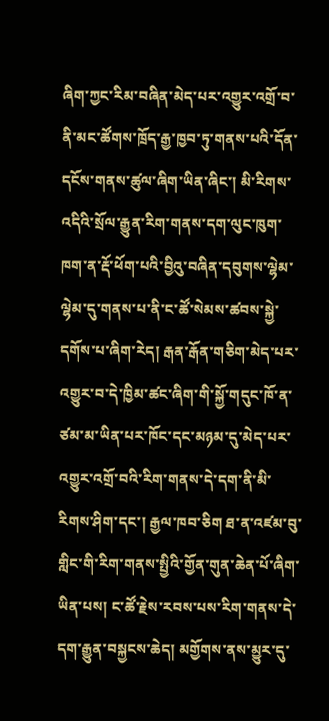ཞིག་ཀྱང་རིམ་བཞིན་མེད་པར་འགྱུར་འགྲོ་བ་ནི་མང་ཚོགས་ཁྲོད་རྒྱ་ཁྱབ་ཏུ་གནས་པའི་དོན་དངོས་གནས་ཚུལ་ཞིག་ཡིན་ཞིང་། མི་རིགས་འདིའི་སྲོལ་རྒྱུན་རིག་གནས་དག་ལུང་ཁུག་ཁག་ན་རྡོ་ཕོག་པའི་བྱིའུ་བཞིན་དབུགས་ལྷེམ་ལྷེམ་དུ་གནས་པ་ནི་ང་ཚོ་སེམས་ཚབས་སྐྱེ་དགོས་པ་ཞིག་རེད། རྒན་རྒོན་གཅིག་མེད་པར་འགྱུར་བ་དེ་ཁྱིམ་ཚང་ཞིག་གི་སྐྱོ་གདུང་ཁོ་ན་ཙམ་མ་ཡིན་པར་ཁོང་དང་མཉམ་དུ་མེད་པར་འགྱུར་འགྲོ་བའི་རིག་གནས་དེ་དག་ནི་མི་རིགས་ཤིག་དང་། རྒྱལ་ཁབ་ཅིག ཐ་ན་འཛམ་བུ་གླིང་གི་རིག་གནས་སྤྱིའི་གྱོན་གུན་ཆེན་པོ་ཞིག་ཡིན་པས། ང་ཚོ་རྗེས་རབས་པས་རིག་གནས་དེ་དག་རྒྱུན་བསྐྱངས་ཆེད། མགྱོགས་ནས་མྱུར་དུ་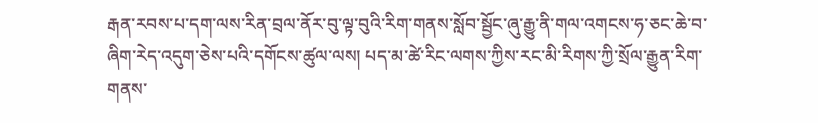རྒན་རབས་པ་དག་ལས་རིན་བྲལ་ནོར་བུ་ལྟ་བུའི་རིག་གནས་སློབ་སྦྱོང་ཞུ་རྒྱུ་ནི་གལ་འགངས་ཧ་ཅང་ཆེ་བ་ཞིག་རེད་འདུག་ཅེས་པའི་དགོངས་ཚུལ་ལས། པད་མ་ཚེ་རིང་ལགས་ཀྱིས་རང་མི་རིགས་ཀྱི་སྲོལ་རྒྱུན་རིག་གནས་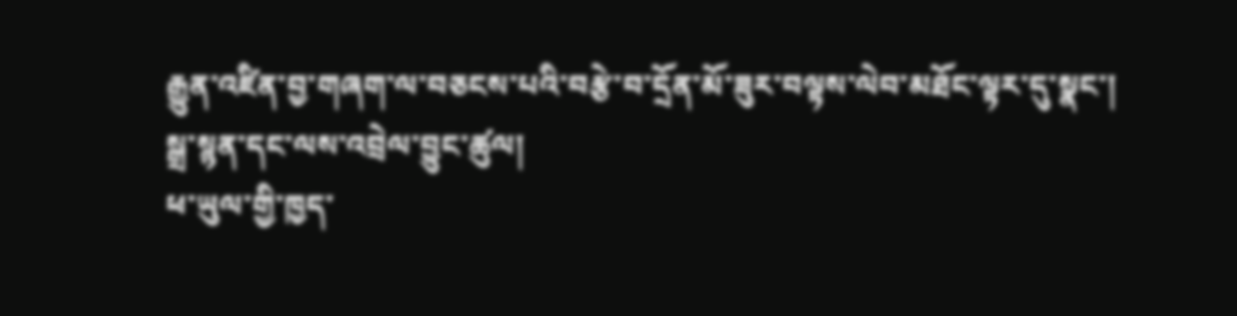རྒྱུན་འཛིན་བྱ་གཞག་ལ་བཅངས་པའི་བརྩེ་བ་དྲོན་མོ་ཟུར་བལྟས་ལེབ་མཐོང་ལྟར་དུ་སྣང་།
སྒྲ་སྙན་དང་ལས་འབྲེལ་བྱུང་ཚུལ།
ཕ་ཡུལ་གྱི་ཁྱད་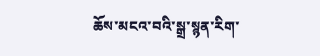ཆོས་མངའ་བའི་སྒྲ་སྙན་རིག་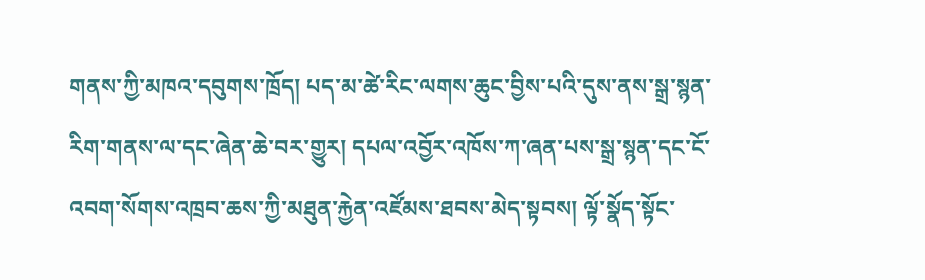གནས་ཀྱི་མཁའ་དབུགས་ཁྲོད། པད་མ་ཚེ་རིང་ལགས་ཆུང་བྱིས་པའི་དུས་ནས་སྒྲ་སྙན་རིག་གནས་ལ་དང་ཞེན་ཆེ་བར་གྱུར། དཔལ་འབྱོར་འཁོས་ཀ་ཞན་པས་སྒྲ་སྙན་དང་ངོ་འབག་སོགས་འཁྲབ་ཆས་ཀྱི་མཐུན་རྐྱེན་འཛོམས་ཐབས་མེད་སྟབས། ལྟོ་སྣོད་སྟོང་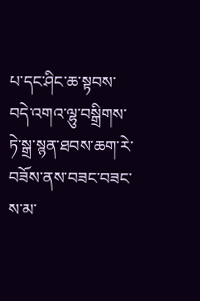པ་དང་ཤིང་ཆ་སྟབས་བདེ་འགའ་ལྷུ་བསྒྲིགས་ཏེ་སྒྲ་སྙན་ཐབས་ཆག་རེ་བཟོས་ནས་བཟང་བཟང་ས་མ་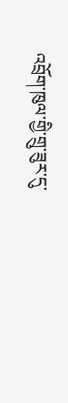འབྲོག་ཁུལ་གྱི་གྲུ་ཟུར་དུ་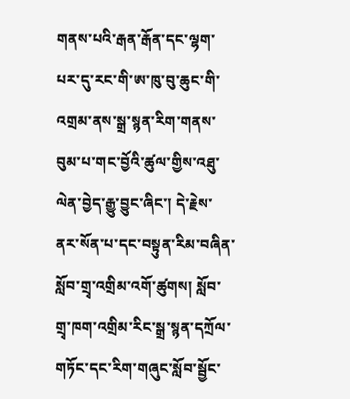གནས་པའི་རྒན་རྒོན་དང་ལྷག་པར་དུ་རང་གི་ཨ་ཁུ་བུ་ཆུང་གི་འགྲམ་ནས་སྒྲ་སྙན་རིག་གནས་བུམ་པ་གང་བྱོའི་ཚུལ་གྱིས་འཐུ་ལེན་བྱེད་རྒྱུ་བྱུང་ཞིང་། དེ་རྗེས་ནར་སོན་པ་དང་བསྟུན་རིམ་བཞིན་སློབ་གྲྭ་འགྲིམ་འགོ་ཚུགས། སློབ་གྲྭ་ཁག་འགྲིམ་རིང་སྒྲ་སྙན་དཀྲོལ་གཏོང་དང་རིག་གཞུང་སློབ་སྦྱོང་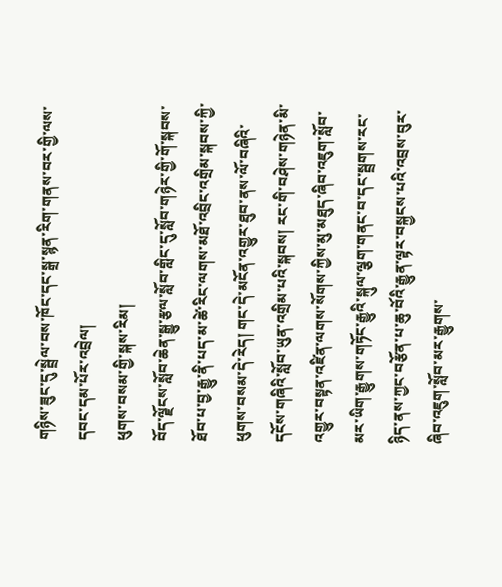གཉིས་ཟུང་དུ་སྦྲེལ་བས་ཁོང་དང་སྒྲ་སྙན་རིག་གནས་བར་གྱི་ལས་དབང་དམ་པོར་འབྲེལ།
ཕུགས་བསམ་གྱི་སྐས་རིམ།
བོད་ལྗོངས་སློབ་ཆེན་སྒྱུ་རྩལ་སློབ་གླིང་དུ་སློབ་གཉེར་གྱི་གོ་སྐབས་ཐོབ་པ་བྱ་རྒྱུ་ནི་པད་མ་ཚེ་རིང་ལགས་མཐོ་འབྲིང་འགྲིམ་སྐབས་ཀྱི་ཕུགས་བསམ་དེ་རེད། གང་དེ་མངོན་འགྱུར་ཐུབ་ནས་ལོ་བཞིའི་དངོས་གཞིའི་སློབ་ཡུན་འགྲིམ་པའི་སྐབས། རང་གི་བཤེས་གཉེན་མི་འགྱུར་བསྟན་འཛིན་ལགས་སོགས་ཀྱིས་མུ་མཐུད་ཞིབ་འཇུག་སློབ་མར་ཡིག་རྒྱུགས་གཏོང་རྒྱུའི་སྐུལ་ལྕག་གནང་བ་དང་སྦྲགས་རང་ཉིད་ནས་ཀྱང་བརྩོན་པ་ཆུ་བོའི་རྒྱུན་ལྟར་བསྐྱངས་པའི་འབྲས་བུར་ཞིབ་འཇུག་སློབ་མར་རྒྱུགས་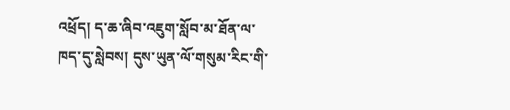འཕྲོད། ད་ཆ་ཞིབ་འཇུག་སློབ་མ་ཐོན་ལ་ཁད་དུ་སླེབས། དུས་ཡུན་ལོ་གསུམ་རིང་གི་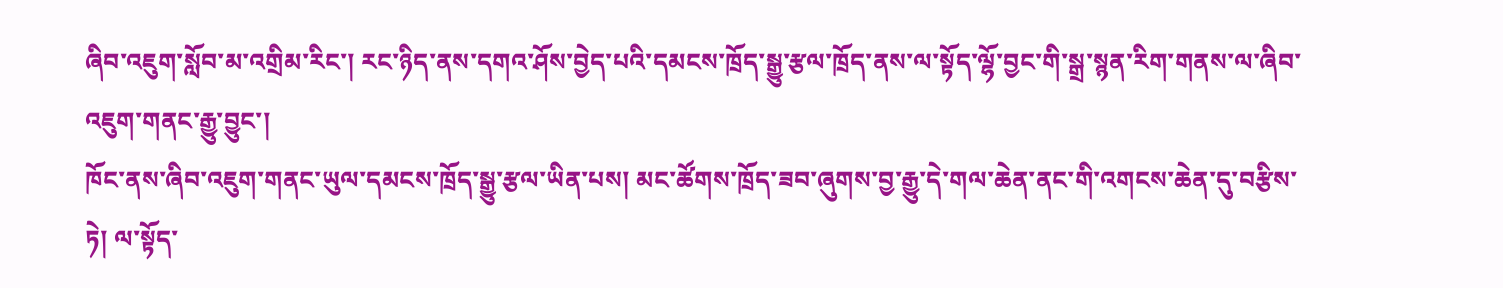ཞིབ་འཇུག་སློབ་མ་འགྲིམ་རིང་། རང་ཉིད་ནས་དགའ་ཤོས་བྱེད་པའི་དམངས་ཁྲོད་སྒྱུ་རྩལ་ཁྲོད་ནས་ལ་སྟོད་ལྷོ་བྱང་གི་སྒྲ་སྙན་རིག་གནས་ལ་ཞིབ་འཇུག་གནང་རྒྱུ་བྱུང་།
ཁོང་ནས་ཞིབ་འཇུག་གནང་ཡུལ་དམངས་ཁྲོད་སྒྱུ་རྩལ་ཡིན་པས། མང་ཚོགས་ཁྲོད་ཟབ་ཞུགས་བྱ་རྒྱུ་དེ་གལ་ཆེན་ནང་གི་འགངས་ཆེན་དུ་བརྩིས་ཏེ། ལ་སྟོད་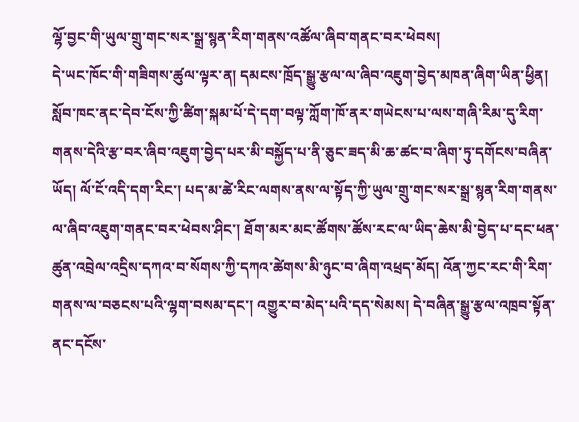ལྷོ་བྱང་གི་ཡུལ་གྲུ་གང་སར་སྒྲ་སྙན་རིག་གནས་འཚོལ་ཞིབ་གནང་བར་ཕེབས།
དེ་ཡང་ཁོང་གི་གཟིགས་ཚུལ་ལྟར་ན། དམངས་ཁྲོད་སྒྱུ་རྩལ་ལ་ཞིབ་འཇུག་བྱེད་མཁན་ཞིག་ཡིན་ཕྱིན། སློབ་ཁང་ནང་དེབ་ངོས་ཀྱི་ཚིག་སྐམ་པོ་དེ་དག་བལྟ་ཀློག་ཁོ་ནར་གཡེངས་པ་ལས་གཞི་རིམ་དུ་རིག་གནས་དེའི་རྩ་བར་ཞིབ་འཇུག་བྱེད་པར་མི་བསྐྱོད་པ་ནི་ཅུང་ཟད་མི་ཆ་ཚང་བ་ཞིག་ཏུ་དགོངས་བཞིན་ཡོད། ལོ་ངོ་འདི་དག་རིང་། པད་མ་ཚེ་རིང་ལགས་ནས་ལ་སྟོད་ཀྱི་ཡུལ་གྲུ་གང་སར་སྒྲ་སྙན་རིག་གནས་ལ་ཞིབ་འཇུག་གནང་བར་ཕེབས་ཤིང་། ཐོག་མར་མང་ཚོགས་ཚོས་རང་ལ་ཡིད་ཆེས་མི་བྱེད་པ་དང་ཕན་ཚུན་འབྲེལ་འདྲིས་དཀའ་བ་སོགས་ཀྱི་དཀའ་ཚེགས་མི་ཉུང་བ་ཞིག་འཕྲད་མོད། འོན་ཀྱང་རང་གི་རིག་གནས་ལ་བཅངས་པའི་ལྷག་བསམ་དང་། འགྱུར་བ་མེད་པའི་དད་སེམས། དེ་བཞིན་སྒྱུ་རྩལ་འཁྲབ་སྟོན་ནང་དངོས་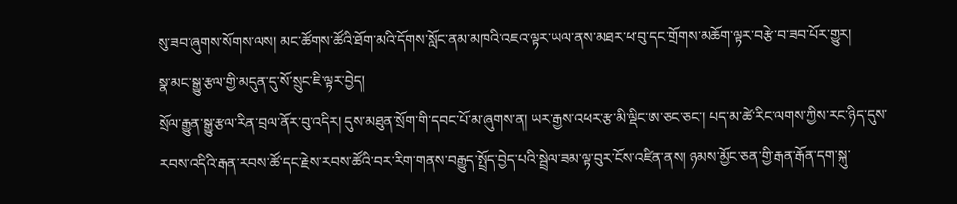སུ་ཟབ་ཞུགས་སོགས་ལས། མང་ཚོགས་ཚོའི་ཐོག་མའི་དོགས་སློང་ནམ་མཁའི་འཇའ་ལྟར་ཡལ་ནས་མཐར་ཕ་བུ་དང་གྲོགས་མཆོག་ལྟར་བརྩེ་བ་ཟབ་པོར་གྱུར།
སྣ་མང་སྒྱུ་རྩལ་གྱི་མདུན་དུ་སོ་སྲུང་ཇི་ལྟར་བྱེད།
སྲོལ་རྒྱུན་སྒྱུ་རྩལ་རིན་བྲལ་ནོར་བུ་འདིར། དུས་མཐུན་སྲོག་གི་དབང་པོ་མ་ཞུགས་ན། ཡར་རྒྱས་འཕར་རྩ་མི་ལྡིང་ཨ་ཅང་ཅང་། པད་མ་ཚེ་རིང་ལགས་ཀྱིས་རང་ཉིད་དུས་རབས་འདིའི་རྒན་རབས་ཚོ་དང་རྗེས་རབས་ཚོའི་བར་རིག་གནས་བརྒྱུད་སྤྲོད་བྱེད་པའི་སྦྲེལ་ཟམ་ལྟ་བུར་ངོས་འཛིན་ནས། ཉམས་མྱོང་ཅན་གྱི་རྒན་རྒོན་དག་སྐུ་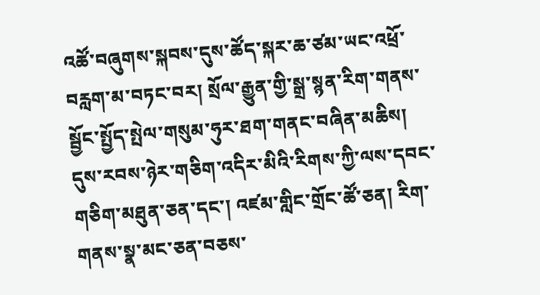འཚོ་བཞུགས་སྐབས་དུས་ཚོད་སྐར་ཆ་ཙམ་ཡང་འཕྲོ་བརླག་མ་བཏང་བར། སྲོལ་རྒྱུན་གྱི་སྒྲ་སྙན་རིག་གནས་སྦྱོང་སྤྱོད་སྤེལ་གསུམ་ཧུར་ཐག་གནང་བཞིན་མཆིས།
དུས་རབས་ཉེར་གཅིག་འདིར་མིའི་རིགས་ཀྱི་ལས་དབང་གཅིག་མཐུན་ཅན་དང་། འཛམ་གླིང་གྲོང་ཚོ་ཅན། རིག་གནས་སྣ་མང་ཅན་བཅས་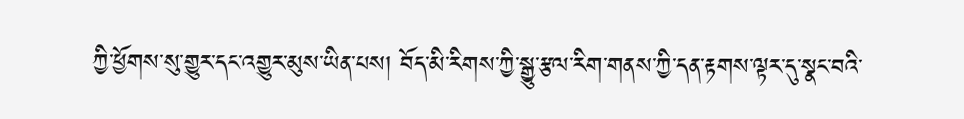ཀྱི་ཕྱོགས་སུ་གྱུར་དང་འགྱུར་མུས་ཡིན་པས། བོད་མི་རིགས་ཀྱི་སྒྱུ་རྩལ་རིག་གནས་ཀྱི་དན་རྟགས་ལྟར་དུ་སྣང་བའི་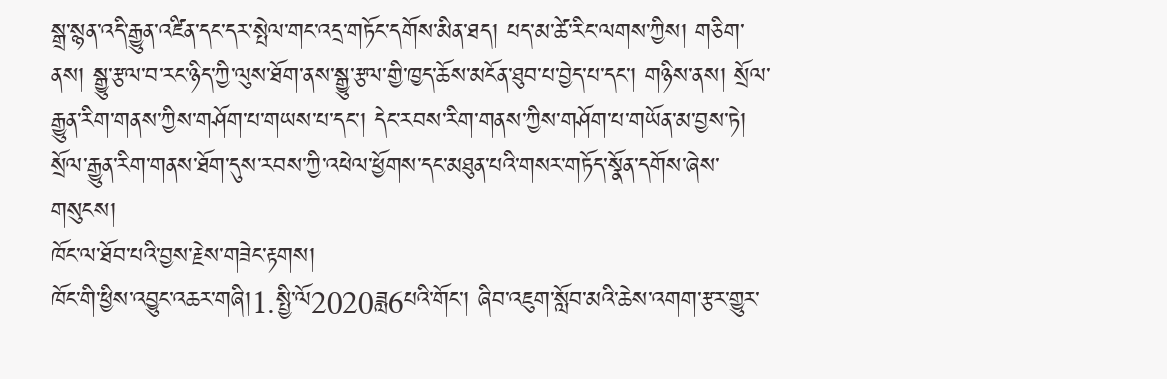སྒྲ་སྙན་འདི་རྒྱུན་འཛིན་དང་དར་སྤེལ་གང་འདྲ་གཏོང་དགོས་མིན་ཐད། པད་མ་ཚེ་རིང་ལགས་ཀྱིས། གཅིག་ནས། སྒྱུ་རྩལ་བ་རང་ཉིད་ཀྱི་ལུས་ཐོག་ནས་སྒྱུ་རྩལ་གྱི་ཁྱད་ཆོས་མངོན་ཐུབ་པ་བྱེད་པ་དང་། གཉིས་ནས། སྲོལ་རྒྱུན་རིག་གནས་ཀྱིས་གཤོག་པ་གཡས་པ་དང་། དེང་རབས་རིག་གནས་ཀྱིས་གཤོག་པ་གཡོན་མ་བྱས་ཏེ། སྲོལ་རྒྱུན་རིག་གནས་ཐོག་དུས་རབས་ཀྱི་འཕེལ་ཕྱོགས་དང་མཐུན་པའི་གསར་གཏོད་སྣོན་དགོས་ཞེས་གསུངས།
ཁོང་ལ་ཐོབ་པའི་བྱས་རྗེས་གཟེང་རྟགས།
ཁོང་གི་ཕྱིས་འབྱུང་འཆར་གཞི།1.སྤྱི་ལོ2020ཟླ6པའི་གོང་། ཞིབ་འཇུག་སློབ་མའི་ཆེས་འགག་རྩར་གྱུར་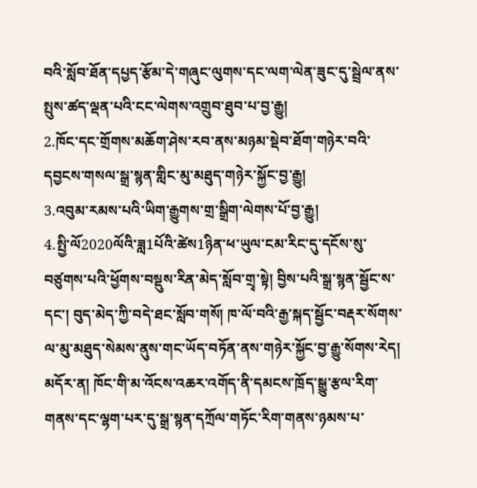བའི་སློབ་ཐོན་དཔྱད་རྩོམ་དེ་གཞུང་ལུགས་དང་ལག་ལེན་ཟུང་དུ་སྦྲེལ་ནས་སྤུས་ཚད་ལྡན་པའི་ངང་ལེགས་འགྲུབ་ཐུབ་པ་བྱ་རྒྱུ།
2.ཁོང་དང་གྲོགས་མཆོག་ཤེས་རབ་ནས་མཉམ་སྡེབ་ཐོག་གཉེར་བའི་དབྱངས་གསལ་སྒྲ་སྙན་གླིང་མུ་མཐུད་གཉེར་སྐྱོང་བྱ་རྒྱུ།
3.འབུམ་རམས་པའི་ཡིག་རྒྱུགས་གྲ་སྒྲིག་ལེགས་པོ་བྱ་རྒྱུ།
4.སྤྱི་ལོ2020ལོའི་ཟླ1པོའི་ཚེས1ཉིན་ཕ་ཡུལ་ངམ་རིང་དུ་དངོས་སུ་བཙུགས་པའི་ཕྱོགས་བསྡུས་རིན་མེད་སློབ་གྲྭ་སྟེ། བྱིས་པའི་སྒྲ་སྙན་སྦྱོང་ས་དང་། བུད་མེད་ཀྱི་བདེ་ཐང་སློབ་གསོ། ཁ་ལོ་བའི་རྒྱ་སྐད་སྦྱོང་བརྡར་སོགས་ལ་མུ་མཐུད་སེམས་ནུས་གང་ཡོད་བཏོན་ནས་གཉེར་སྐྱོང་བྱ་རྒྱུ་སོགས་རེད།
མདོར་ན། ཁོང་གི་མ་འོངས་འཆར་འགོད་ནི་དམངས་ཁྲོད་སྒྱུ་རྩལ་རིག་གནས་དང་ལྷག་པར་དུ་སྒྲ་སྙན་དཀྲོལ་གཏོང་རིག་གནས་ཉམས་པ་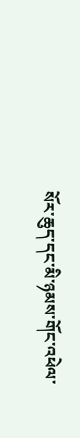སོར་ཆུད་དང་མི་ཉམས་གོང་འཕེལ་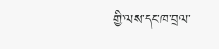གྱི་ལས་དང་ཁ་བྲལ་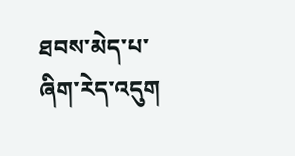ཐབས་མེད་པ་ཞིག་རེད་འདུག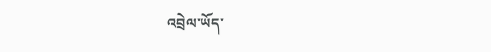འབྲེལ་ཡོད་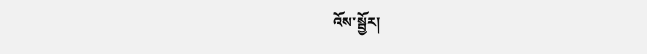འོས་སྦྱོར།